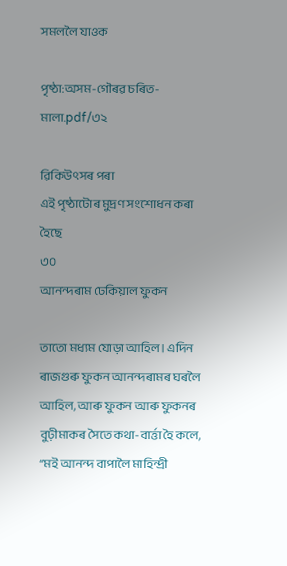সমললৈ যাওক

পৃষ্ঠা:অসম-গৌৰৱ চৰিত-মালা.pdf/৩২

ৱিকিউৎসৰ পৰা
এই পৃষ্ঠাটোৰ মুদ্ৰণ সংশোধন কৰা হৈছে
৩০
আনন্দৰাম ঢেকিয়াল ফুকন

তাতো মধ্যম যোড়া আহিল। এদিন ৰাজগুৰু ফুকন আনন্দৰামৰ ঘৰলৈ আহিল, আৰু ফুকন আৰু ফুকনৰ বুঢ়ীমাকৰ সৈতে কথা-বাৰ্ত্তা হৈ কলে, “মই আনন্দ বাপালৈ মাহিন্দ্ৰী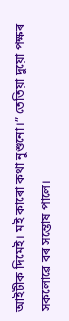আইটীক দিমেই। ম‍ই কাৰো কথা নুশুনো।” তেতিয়া দুয়ো পক্ষৰ সকলোৱে বৰ সন্তোষ পালে।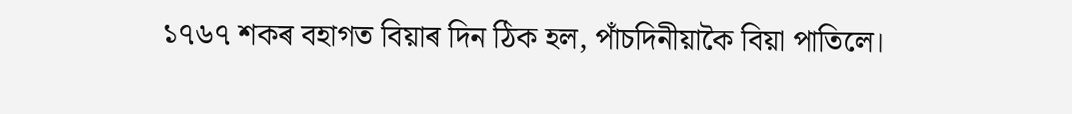১৭৬৭ শকৰ বহাগত বিয়াৰ দিন ঠিক হল, পাঁচদিনীয়াকৈ বিয়া পাতিলে।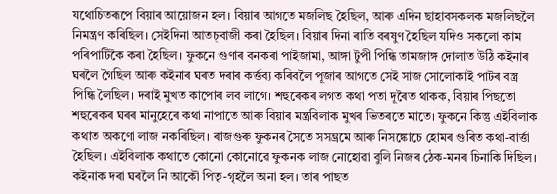যথোচিতৰূপে বিয়াৰ আয়োজন হল। বিয়াৰ আগতে মজলিছ হৈছিল, আৰু এদিন ছাহাবসকলক মজলিছলৈ নিমন্ত্ৰণ কৰিছিল। সেইদিনা আতচ্‌বাজী কৰা হৈছিল। বিয়াৰ দিনা ৰাতি বৰষুণ হৈছিল যদিও সকলো কাম পৰিপাটিকৈ কৰা হৈছিল। ফুকনে গুণাৰ বনকৰা পাইজামা, আঙ্গা টুপী পিন্ধি তামজাঙ্গ দোলাত উঠি কইনাৰ ঘৰলৈ গৈছিল আৰু কইনাৰ ঘৰত দৰাৰ কৰ্ত্তব্য কৰিবলৈ পূজাৰ আগতে সেই সাজ সোলোকাই পাটৰ বস্ত্ৰ পিন্ধি লৈছিল। দৰাই মুখত কাপোৰ লব লাগে। শহুৰেকৰ লগত কথা পতা দূৰৈত থাকক, বিয়াৰ পিছতো শহুৰেকৰ ঘৰৰ মানুহেৰে কথা নাপাতে আৰু বিয়াৰ মন্ত্ৰবিলাক মুখৰ ভিতৰতে মাতে। ফুকনে কিন্তু এইবিলাক কথাত অকণো লাজ নকৰিছিল। ৰাজগুৰু ফুকনৰ সৈতে সসম্ভ্ৰমে আৰু নিসঙ্কোচে হোমৰ গুৰিত কথা-বাৰ্ত্তা হৈছিল। এইবিলাক কথাতে কোনো কোনোৱে ফুকনক লাজ নোহোৱা বুলি নিজৰ ঠেক-মনৰ চিনাকি দিছিল। কইনাক দৰা ঘৰলৈ নি আকৌ পিতৃ-গৃহলৈ অনা হল। তাৰ পাছত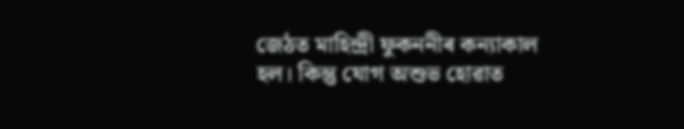জেঠত মাহিন্দ্ৰী ফুকননীৰ কন্যাকাল হল। কিন্তু যোগ অশুভ হোৱাত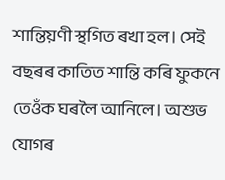শান্তিয়ণী স্থগিত ৰখা হল। সেই বছৰৰ কাতিত শান্তি কৰি ফুকনে তেওঁক ঘৰলৈ আনিলে। অশুভ যোগৰ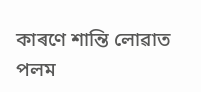কাৰণে শান্তি লোৱাত পলম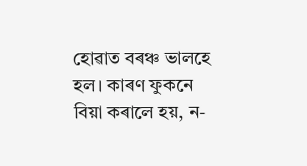হোৱাত বৰঞ্চ ভালহে হল। কাৰণ ফুকনে বিয়া কৰালে হয়, ন-